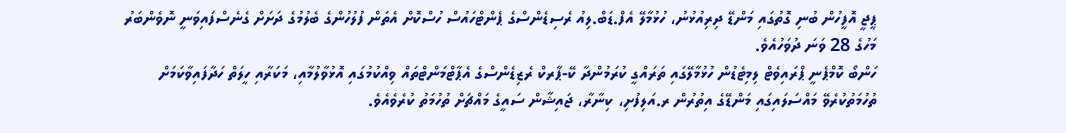ޕީޖީ އޮފީހުން ބުނި ގޮތުގައި މަންޑޭ ދިރިއުޅުނު، ހުޅުމާލޭ އެފް.ޑަބް.ލިއު ރެސިޑެންސްގެ ޕެންޓްހައުސް ހުސްކޮށް އެތަން ފުލުހުންގެ ބެލުމުގެ ދަށަށް ގެނެސްފައިވަނީ ނޮވެންބަރު މަހުގެ 28 ވަނަ ދުވަހުއެވެ.
ހަންބޯ ކޮމްޕެނީ ޕްރައިވެޓް ލިމިޓެޑުން ހުޅުމާލޭގައި ތަރައްގީ ކުރަމުންދާ ކޭ-ޕާރކް ރެޒިޑެންސްގެ އެޕާޓްމަންޓްތައް ވިއްކުމުގައި އޮޅުވާލުމާއި، މަކަރާއި ހީލަތް ހަދާފައިވާކަމަށް ތުހުމަތުކުރެވޭ މައްސަލައިގައި މަންޑޭގެ އިތުރުން ރ.އަލިފުށި، ކިނާރާ، ޖައިޝާން ސައީގެ މައްޗަށް ތުހުމަތު ކުރެވެއެވެ.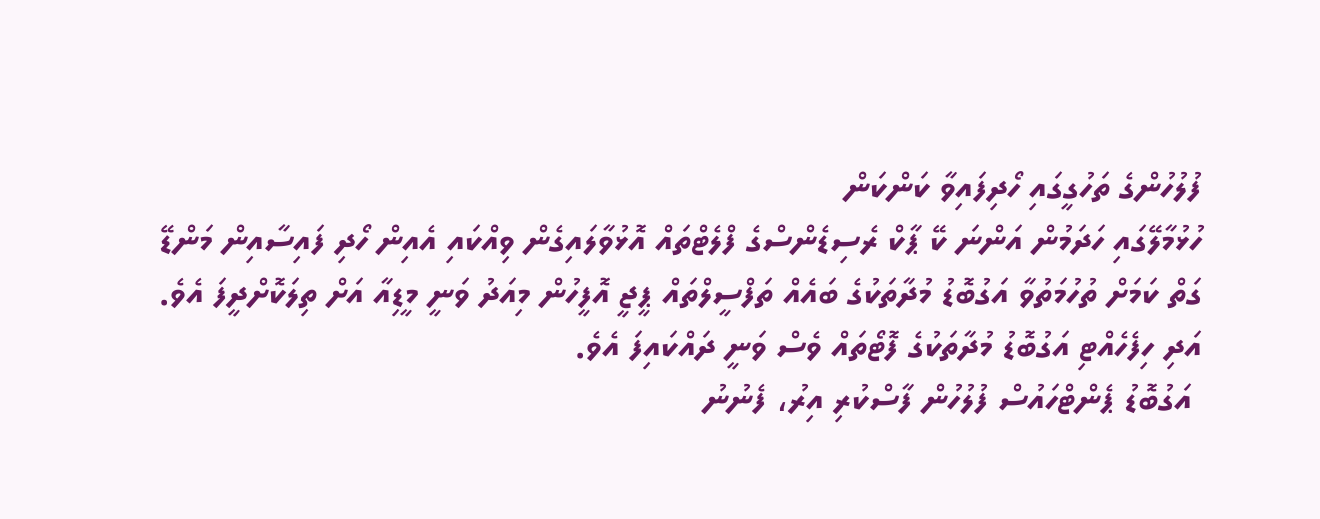ފުލުހުންގެ ތަހުގީގައި ހޯދިފައިވާ ކަންކަން
ހުޅުމާލޭގައި ހަދަމުން އަންނަ ކޭ ޕާކް ރެސިޑެންސްގެ ފްލެޓްތައް އޮޅުވާލައިގެން ވިއްކައި އެއިން ހޯދި ފައިސާއިން މަންޑޭ ގަތް ކަމަށް ތުހުމަތުވާ އަގުބޮޑު މުދާތަކުގެ ބައެއް ތަފްސީލްތައް ޕީޖީ އޮފީހުން މިއަދު ވަނީ މީޑިއާ އަށް ތިލަކޮށްދީފަ އެވެ. އަދި ހިފެހެއްޓި އަގުބޮޑު މުދާތަކުގެ ފޮޓޯތައް ވެސް ވަނީ ދައްކައިފަ އެވެ.
 އަގުބޮޑު ޕެންޓްހައުސް ފުލުހުން ފާސްކުރި އިރު، ފެނުނު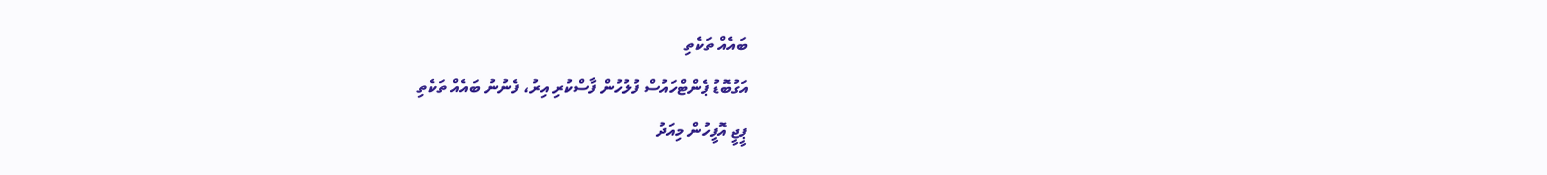ބައެއް ތަކެތި
އަގުބޮޑު ޕެންޓްހައުސް ފުލުހުން ފާސްކުރި އިރު، ފެނުނު ބައެއް ތަކެތި
ޕީޖީ އޮފީހުން މިއަދު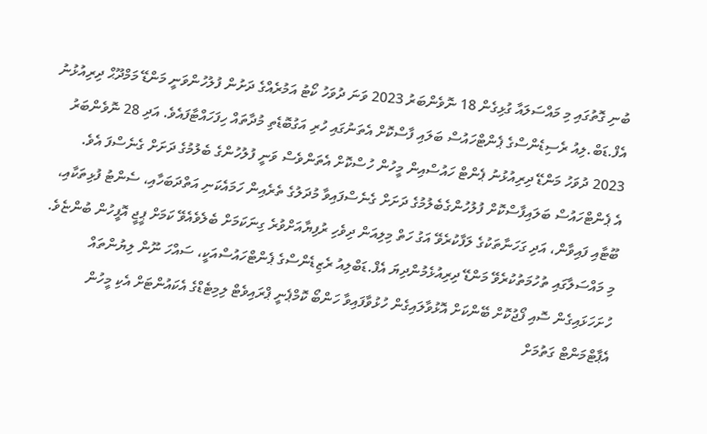ބުނި ގޮތުގައި މި މައްސަލައާ ގުޅިގެން 18 ނޮވެންބަރު 2023 ވަނަ ދުވަހު ކޯޓު އަމުރެއްގެ ދަށުން ފުލުހުންވަނީ މަންޑޭ މަމްދޫޙް ދިރިއުޅުނު އެފް.ޑަބް.ލިއު ރެސިޑެންސްގެ ޕެންޓްހައުސް ބަލައި ފާސްކޮށް އެތަނުގައި ހުރި އަގުބޮޑެތި މުދާތައް ހިފަހައްޓާފައެވެ. އަދި 28 ނޮވެންބަރު 2023 ދުވަހު މަންޑޭ ދިރިއުޅުނު ޕެންޓް ހައުސްއިން މީހުން ހުސްކޮށް އެތަންވެސް ވަނީ ފުލުހުންގެ ބެލުމުގެ ދަށަށް ގެނެސްފަ އެވެ.
އެ ޕެންޓްހައުސް ބަލައިފާސްކޮށް ފުލުހުންގެބެލުމުގެ ދަށަށް ގެނެސްފައިވާ މުދަލުގެ ތެރެއިން ހަމައެކަނި އަތްދަބަހާއި، ސެންޓު ފުޅިތަކާއި، ބޫޓާއި ފައިވާން، އަދި ގަހަނާތަކުގެ ލަފާކުރެވޭ އަގު ހަތް މިލިއަން ދިވެހި ރުފިޔާއަށްވުރެ ގިނަކަމަށް ބެލެވެއެވޭ ކަމަށް ޕީޖީ އޮފީހުން ބުންޏެވެ.
މި މައްސަލާގައި ތުހުމަތުކުރެވޭ މަންޑޭ ދިރިއުޅެމުންދިޔަ އެފް.ޑަބްލިއު ރެޒިޑެންސްގެ ޕެންޓްހައުސްއަކީ، ސައްހަ ނޫން ލިޔުންތައް ހުށަހަޅައިގެން ސޮއި ފޯޖުކޮށް ބޭންކަށް އޮޅުވާލައިގެން ހުޅުވާފައިވާ ހަންބޯ ކޮމްޕެނީ ޕްރައިވެޓް ލިމިޓެޑްގެ އެކައުންޓަށް އެކި މީހުން އެޕާޓްމަންޓް ގަތުމަށް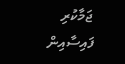ޖަމާކުރި ފައިސާއިން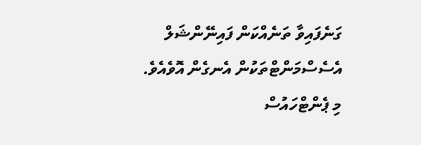ގަނެފައިވާ ތަނެއްކަން ފައިނޭންޝަލް އެސެސްމަންޓްތަކުން އެނގެން އޮވެއެވެ.
މި ޕެންޓްހައުސް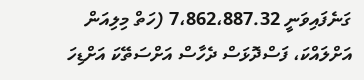ގަނެފައިވަނީ 7،862،887.32 (ހަތް މިލިއަން އަށްލައްކަ، ފަސްދޮޅަސް ދެހާސް އަށްސަތޭކަ އަށްޑިހަ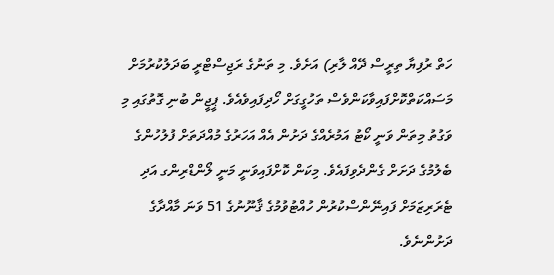ހަތް ރުފިޔާ ތިރީސް ދޭއް ލާރި) އަށެވެ. މި ތަނުގެ ރަޖިސްޓްރީ ބަދަލުކުރުމަށް މަސައްކަތްކޮށްފައިވާކަންވެސް ތަހުގީގަށް ހޯދިފައިވެއެވެ. ޕީޖީން ބުނި ގޮތުގައި މި ވަގުތު މިތަން ވަނީ ކޯޓު އަމުރެއްގެ ދަށުން އެއް އަހަރުގެ މުއްދަތަށް ފުލުހުންގެ ބެލުމުގެ ދަށަށް ގެންދެވިފައެވެ. މިކަން ކޮށްފައިވަނީ މަނީ ލޯންޑްރިންގ އަދި ޓެރަރިޒަމަށް ފައިނޭންސްކުރުން ހުއްޓުވުމުގެ ޤާނޫނުގެ 51 ވަނަ މާއްދާގެ ދަށުންނެވެ.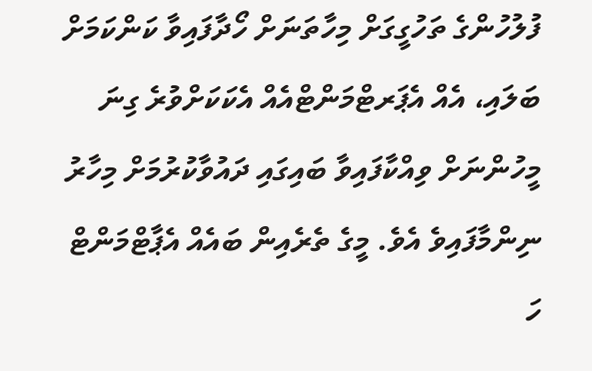ފުލުހުންގެ ތަހުގީގަށް މިހާތަނަށް ހޯދާފައިވާ ކަންކަމަށް ބަލައި، އެއް އެޕަރޓްމަންޓްއެއް އެކަކަށްވުރެ ގިނަ މީހުންނަށް ވިއްކާފައިވާ ބައިގައި ދައުވާކުރުމަށް މިހާރު ނިންމާފައިވެ އެވެ. މީގެ ތެރެއިން ބައެއް އެޕާޓްމަންޓް ހަ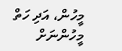މީހުން، އަދި ހަތް މީހުންނަށް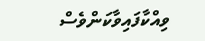ވިއްކާފައިވާކަންވެސް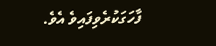ފާހަގަކުރެވިފައިވެ އެވެ.